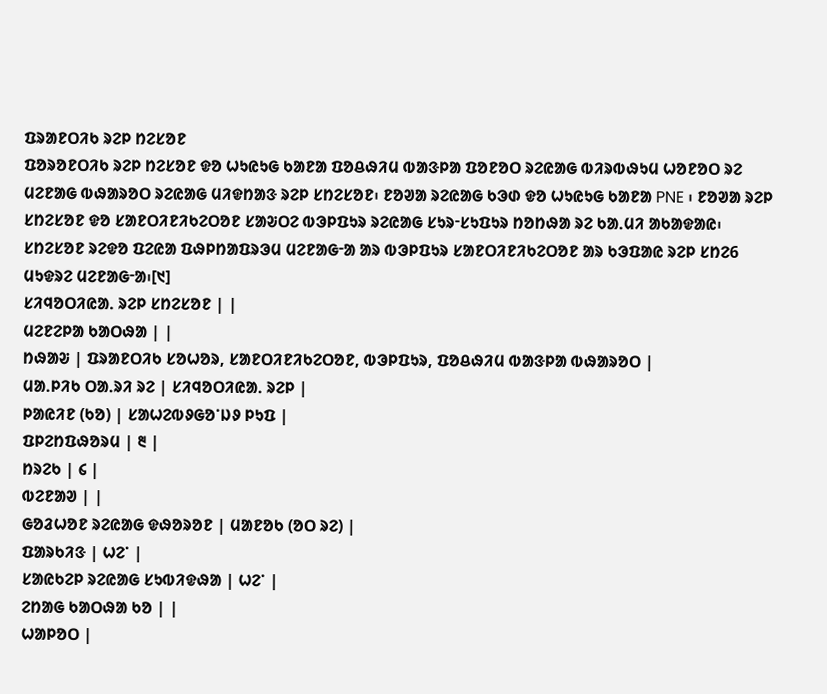ᱯᱨᱟᱱᱛᱤᱠ ᱨᱮᱞ ᱴᱮᱥᱚᱱ
ᱯᱚᱨᱚᱱᱛᱤᱠ ᱨᱮᱞ ᱴᱮᱥᱚᱱ ᱫᱚ ᱦᱩᱭᱩᱜ ᱠᱟᱱᱟ ᱯᱚᱪᱷᱤᱢ ᱵᱟᱝᱞᱟ ᱯᱚᱱᱚᱛ ᱨᱮᱭᱟᱜ ᱵᱤᱨᱵᱷᱩᱢ ᱦᱚᱱᱚᱛ ᱨᱮ ᱢᱮᱱᱟᱜ ᱵᱷᱟᱨᱚᱛ ᱨᱮᱭᱟᱜ ᱢᱤᱫᱴᱟᱝ ᱨᱮᱞ ᱥᱴᱮᱥᱚᱱ᱾ ᱱᱚᱣᱟ ᱨᱮᱭᱟᱜ ᱠᱳᱰ ᱫᱚ ᱦᱩᱭᱩᱜ ᱠᱟᱱᱟ PNE ᱾ ᱱᱚᱣᱟ ᱨᱮᱞ ᱥᱴᱮᱥᱚᱱ ᱫᱚ ᱥᱟᱱᱛᱤᱱᱤᱠᱮᱛᱚᱱ ᱥᱟᱶᱛᱮ ᱵᱳᱞᱯᱩᱨ ᱨᱮᱭᱟᱜ ᱥᱩᱨᱼᱥᱩᱯᱩᱨ ᱴᱚᱴᱷᱟ ᱨᱮ ᱠᱟᱹᱢᱤ ᱟᱠᱟᱫᱟᱭ᱾ ᱥᱴᱮᱥᱚᱱ ᱨᱮᱫᱚ ᱯᱮᱭᱟ ᱯᱷᱞᱴᱟᱯᱨᱳᱢ ᱢᱮᱱᱟᱜᱼᱟ ᱟᱨ ᱵᱳᱞᱯᱩᱨ ᱥᱟᱱᱛᱤᱱᱤᱠᱮᱛᱚᱱ ᱟᱨ ᱠᱳᱯᱟᱭ ᱨᱮᱞ ᱥᱴᱮ6 ᱢᱩᱫᱨᱮ ᱢᱮᱱᱟᱜᱼᱟ᱾[᱑]
ᱥᱤᱧᱚᱛᱤᱭᱟᱹ ᱨᱮᱞ ᱥᱴᱮᱥᱚᱱ | |
ᱢᱮᱱᱮᱞᱟ ᱠᱟᱛᱷᱟ | |
ᱴᱷᱟᱶ | ᱯᱨᱟᱱᱛᱤᱠ ᱥᱚᱦᱚᱨ, ᱥᱟᱱᱛᱤᱱᱤᱠᱮᱛᱚᱱ, ᱵᱳᱞᱯᱩᱨ, ᱯᱚᱪᱷᱤᱢ ᱵᱟᱝᱞᱟ ᱵᱷᱟᱨᱚᱛ |
ᱢᱟᱹᱞᱤᱠ ᱛᱟᱹᱨᱤ ᱨᱮ | ᱥᱤᱧᱚᱛᱤᱭᱟᱹ ᱨᱮᱞ |
ᱞᱟᱭᱤᱱ (ᱠᱚ) | ᱥᱟᱦᱮᱵᱽᱜᱚᱸᱡᱽ ᱞᱩᱯ |
ᱯᱞᱮᱴᱯᱷᱚᱨᱢ | ᱓ |
ᱴᱨᱮᱠ | ᱔ |
ᱵᱮᱱᱟᱣ | |
ᱜᱚᱲᱦᱚᱱ ᱨᱮᱭᱟᱜ ᱫᱷᱚᱨᱚᱱ | ᱢᱟᱱᱚᱠ (ᱚᱛ ᱨᱮ) |
ᱯᱟᱨᱠᱤᱝ | ᱦᱮᱸ |
ᱥᱟᱭᱠᱮᱞ ᱨᱮᱭᱟᱜ ᱥᱩᱵᱤᱫᱷᱟ | ᱦᱮᱸ |
ᱮᱴᱟᱜ ᱠᱟᱛᱷᱟ ᱠᱚ | |
ᱦᱟᱞᱚᱛ |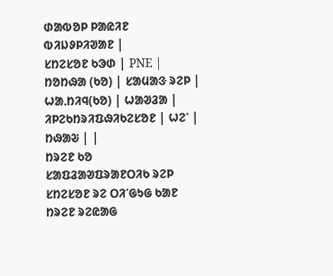ᱰᱟᱵᱚᱞ ᱞᱟᱭᱤᱱ ᱵᱤᱡᱽᱞᱤᱣᱟᱱ |
ᱥᱴᱮᱥᱚᱱ ᱠᱳᱰ | PNE |
ᱴᱚᱴᱷᱟ (ᱠᱚ) | ᱥᱟᱢᱟᱝ ᱨᱮᱞ |
ᱦᱟᱹᱴᱤᱧ(ᱠᱚ) | ᱦᱟᱣᱲᱟ |
ᱤᱞᱮᱠᱴᱨᱤᱯᱷᱤᱠᱮᱥᱚᱱ | ᱦᱮᱸ |
ᱴᱷᱟᱶ | |
ᱴᱨᱮᱱ ᱠᱚ
ᱥᱟᱯᱲᱟᱣᱯᱨᱟᱱᱛᱤᱠ ᱨᱮᱞ ᱥᱴᱮᱥᱚᱱ ᱨᱮ ᱛᱤᱸᱜᱩᱜ ᱠᱟᱱ ᱴᱨᱮᱱ ᱨᱮᱭᱟᱜ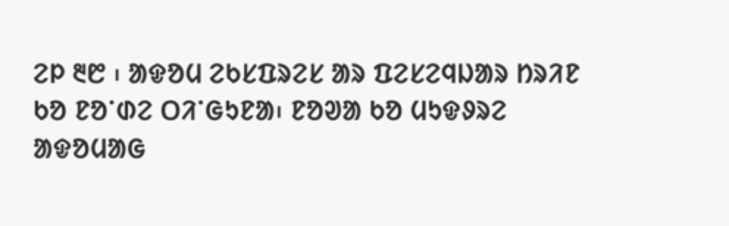ᱮᱞ ᱓᱘ ᱾ ᱟᱫᱚᱢ ᱮᱠᱥᱯᱨᱮᱥ ᱟᱨ ᱯᱮᱥᱮᱧᱡᱟᱨ ᱴᱨᱤᱱ ᱠᱚ ᱱᱚᱸᱰᱮ ᱛᱤᱸᱜᱩᱱᱟ᱾ ᱱᱚᱣᱟ ᱠᱚ ᱢᱩᱫᱽᱨᱮ ᱟᱫᱚᱢᱟᱜ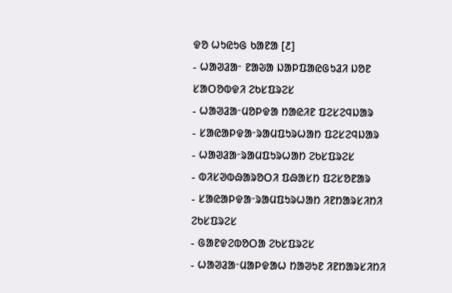ᱫᱚ ᱦᱩᱭᱩᱜ ᱠᱟᱱᱟ [᱒]
- ᱦᱟᱣᱲᱟᱼ ᱱᱟᱶᱟ ᱡᱟᱞᱯᱟᱭᱜᱩᱲᱤ ᱡᱚᱱ ᱥᱟᱛᱚᱵᱫᱤ ᱮᱠᱥᱯᱨᱮᱥ
- ᱦᱟᱣᱲᱟᱼᱢᱚᱞᱫᱟ ᱴᱟᱭᱤᱱ ᱯᱮᱥᱮᱧᱡᱟᱨ
- ᱥᱟᱭᱟᱞᱫᱟᱼᱨᱟᱢᱯᱩᱨᱦᱟᱴ ᱯᱮᱥᱮᱧᱡᱟᱨ
- ᱦᱟᱣᱲᱟᱼᱨᱟᱢᱯᱩᱨᱦᱟᱴ ᱮᱠᱥᱯᱨᱮᱥ
- ᱵᱤᱥᱣᱵᱷᱟᱨᱚᱛᱤ ᱯᱷᱟᱥᱴ ᱯᱮᱥᱚᱱᱟᱨ
- ᱥᱟᱭᱟᱞᱫᱟᱼᱨᱟᱢᱯᱩᱨᱦᱟᱴ ᱤᱱᱴᱟᱨᱥᱤᱴᱤ ᱮᱠᱥᱯᱨᱮᱥ
- ᱜᱟᱱᱫᱮᱵᱚᱛᱟ ᱮᱠᱥᱯᱨᱮᱥ
- ᱦᱟᱣᱲᱟᱼᱢᱟᱞᱫᱟᱦ ᱴᱟᱣᱩᱱ ᱤᱱᱴᱟᱨᱥᱤᱴᱤ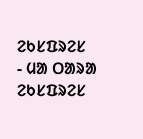ᱮᱠᱥᱯᱨᱮᱥ
- ᱢᱟ ᱛᱟᱨᱟ ᱮᱠᱥᱯᱨᱮᱥ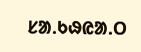ᱥᱟᱹᱠᱷᱭᱟᱹᱛ